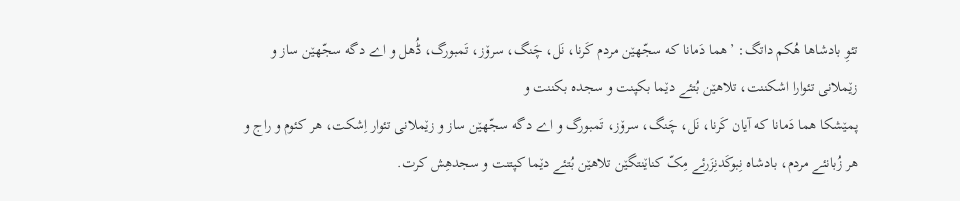تئوِ بادشاها هُکم داتگ: ’هما دَمانا که سجّهێن مردم کَرنا، نَل، چَنگ، سرۆز، تَمبورگ، ڈُهل و اے دگه سجّهێن ساز و زێملانی تئوارا اشکننت، تلاهێن بُتئے دێما بکپنت و سجده بکننت و
پمێشکا هما دَمانا که آیان کَرنا، نَل، چَنگ، سرۆز، تَمبورگ و اے دگه سجّهێن ساز و زێملانی تئوار اِشکت، هر کئوم و راج و هر زُبانئے مردم، بادشاه نِبوکَدنِزَرئے مِکّ کناێنتگێن تلاهێن بُتئے دێما کپتنت و سجدهِش کرت.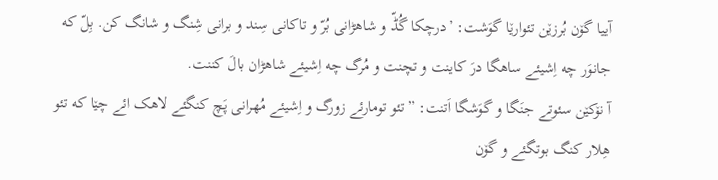آییا گۆن بُرزێن تئوارێا گوَشت: ’درچکا گُڈّ و شاهڑانی بُرّ و تاکانی سِند و برانی شِنگ و شانگ کن. بِلّ که جانوَر چه اِشیئے ساهگا درَ کاینت و تچنت و مُرگ چه اِشیئے شاهڑان بالَ کننت.
آ نۆکێن سئوتے جنَگا و گوَشگا اَتنت: ”تئو تومارئے زورگ و اِشیئے مُهرانی پَچ کنگئے لاهک ائے چێا که تئو هِلار کنگ بوتگئے و گۆن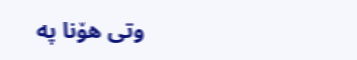وتی هۆنا په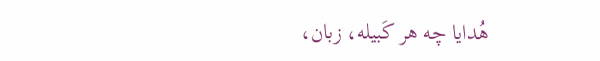هُدایا چه هر کَبیله، زبان،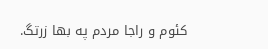کئوم و راجا مردم په بها زرتگ.